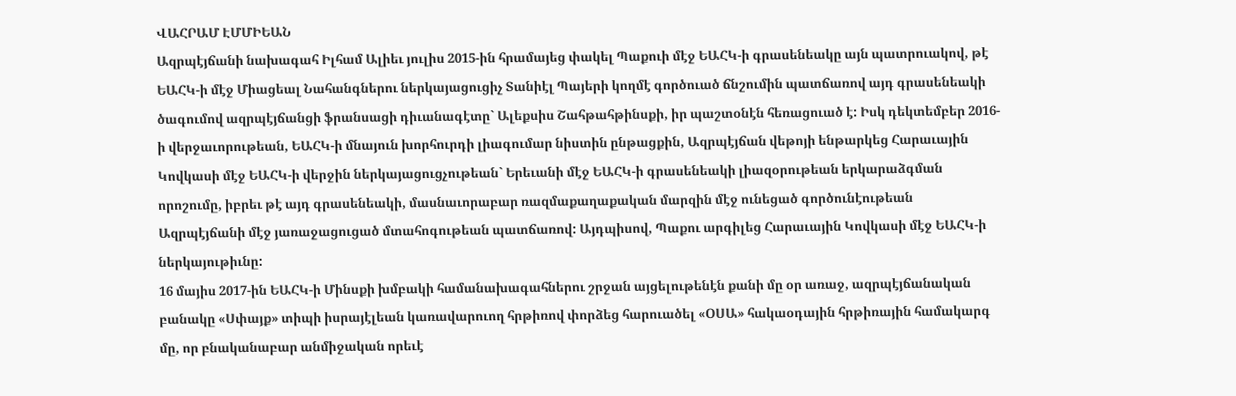ՎԱՀՐԱՄ ԷՄՄԻԵԱՆ
Ազրպէյճանի նախագահ Իլհամ Ալիեւ յուլիս 2015-ին հրամայեց փակել Պաքուի մէջ ԵԱՀԿ-ի գրասենեակը այն պատրուակով, թէ ԵԱՀԿ-ի մէջ Միացեալ Նահանգներու ներկայացուցիչ Տանիէլ Պայերի կողմէ գործուած ճնշումին պատճառով այդ գրասենեակի ծագումով ազրպէյճանցի ֆրանսացի դիւանագէտը` Ալեքսիս Շահթահթինսքի, իր պաշտօնէն հեռացուած է: Իսկ դեկտեմբեր 2016-ի վերջաւորութեան, ԵԱՀԿ-ի մնայուն խորհուրդի լիագումար նիստին ընթացքին, Ազրպէյճան վեթոյի ենթարկեց Հարաւային Կովկասի մէջ ԵԱՀԿ-ի վերջին ներկայացուցչութեան` Երեւանի մէջ ԵԱՀԿ-ի գրասենեակի լիազօրութեան երկարաձգման որոշումը, իբրեւ թէ այդ գրասենեակի, մասնաւորաբար ռազմաքաղաքական մարզին մէջ ունեցած գործունէութեան Ազրպէյճանի մէջ յառաջացուցած մտահոգութեան պատճառով: Այդպիսով, Պաքու արգիլեց Հարաւային Կովկասի մէջ ԵԱՀԿ-ի ներկայութիւնը:
16 մայիս 2017-ին ԵԱՀԿ-ի Մինսքի խմբակի համանախագահներու շրջան այցելութենէն քանի մը օր առաջ, ազրպէյճանական բանակը «Սփայք» տիպի իսրայէլեան կառավարուող հրթիռով փորձեց հարուածել «ՕՍԱ» հակաօդային հրթիռային համակարգ մը, որ բնականաբար անմիջական որեւէ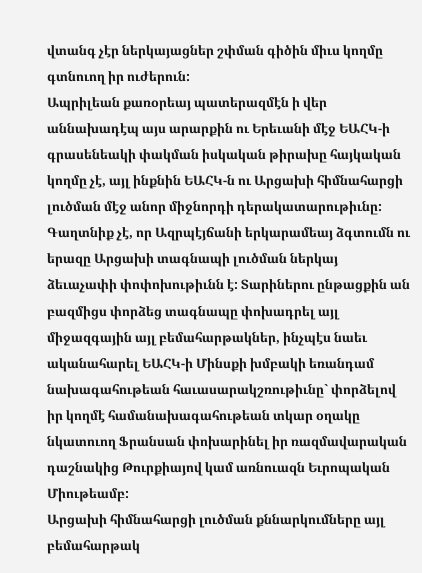վտանգ չէր ներկայացներ շփման գիծին միւս կողմը գտնուող իր ուժերուն:
Ապրիլեան քառօրեայ պատերազմէն ի վեր աննախադէպ այս արարքին ու Երեւանի մէջ ԵԱՀԿ-ի գրասենեակի փակման իսկական թիրախը հայկական կողմը չէ, այլ ինքնին ԵԱՀԿ-ն ու Արցախի հիմնահարցի լուծման մէջ անոր միջնորդի դերակատարութիւնը:
Գաղտնիք չէ, որ Ազրպէյճանի երկարամեայ ձգտումն ու երազը Արցախի տագնապի լուծման ներկայ ձեւաչափի փոփոխութիւնն է: Տարիներու ընթացքին ան բազմիցս փորձեց տագնապը փոխադրել այլ միջազգային այլ բեմահարթակներ, ինչպէս նաեւ ականահարել ԵԱՀԿ-ի Մինսքի խմբակի եռանդամ նախագահութեան հաւասարակշռութիւնը` փորձելով իր կողմէ համանախագահութեան տկար օղակը նկատուող Ֆրանսան փոխարինել իր ռազմավարական դաշնակից Թուրքիայով կամ առնուազն Եւրոպական Միութեամբ:
Արցախի հիմնահարցի լուծման քննարկումները այլ բեմահարթակ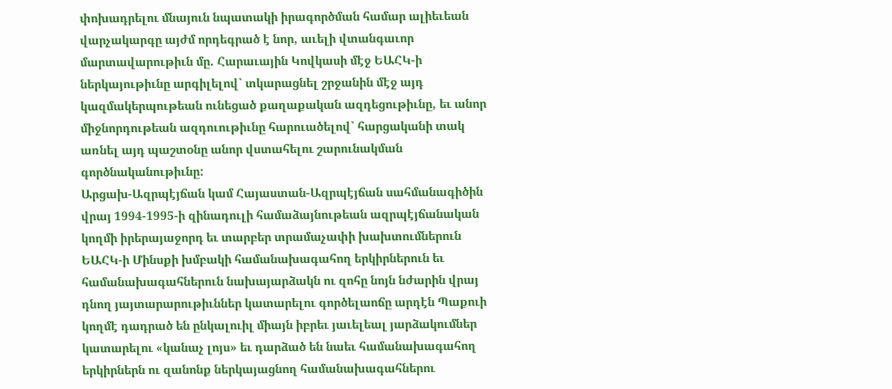փոխադրելու մնայուն նպատակի իրագործման համար ալիեւեան վարչակարգը այժմ որդեգրած է նոր, աւելի վտանգաւոր մարտավարութիւն մը. Հարաւային Կովկասի մէջ ԵԱՀԿ-ի ներկայութիւնը արգիլելով` տկարացնել շրջանին մէջ այդ կազմակերպութեան ունեցած քաղաքական ազդեցութիւնը, եւ անոր միջնորդութեան ազդուութիւնը հարուածելով` հարցականի տակ առնել այդ պաշտօնը անոր վստահելու շարունակման գործնականութիւնը:
Արցախ-Ազրպէյճան կամ Հայաստան-Ազրպէյճան սահմանագիծին վրայ 1994-1995-ի զինադուլի համաձայնութեան ազրպէյճանական կողմի իրերայաջորդ եւ տարբեր տրամաչափի խախտումներուն ԵԱՀԿ-ի Մինսքի խմբակի համանախագահող երկիրներուն եւ համանախագահներուն նախայարձակն ու զոհը նոյն նժարին վրայ դնող յայտարարութիւններ կատարելու գործելաոճը արդէն Պաքուի կողմէ դադրած են ընկալուիլ միայն իբրեւ յաւելեալ յարձակումներ կատարելու «կանաչ լոյս» եւ դարձած են նաեւ համանախագահող երկիրներն ու զանոնք ներկայացնող համանախագահներու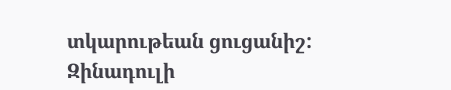տկարութեան ցուցանիշ: Զինադուլի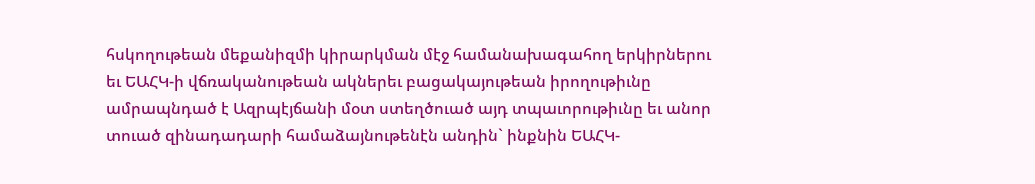հսկողութեան մեքանիզմի կիրարկման մէջ համանախագահող երկիրներու եւ ԵԱՀԿ-ի վճռականութեան ակներեւ բացակայութեան իրողութիւնը ամրապնդած է Ազրպէյճանի մօտ ստեղծուած այդ տպաւորութիւնը եւ անոր տուած զինադադարի համաձայնութենէն անդին` ինքնին ԵԱՀԿ-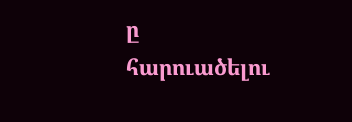ը հարուածելու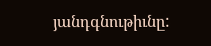յանդգնութիւնը: